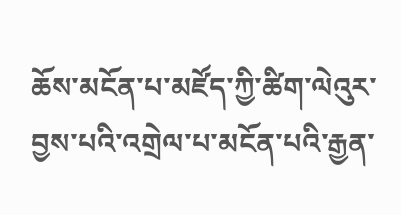ཆོས་མངོན་པ་མཛོད་ཀྱི་ཚིག་ལེའུར་བྱས་པའི་འགྲེལ་པ་མངོན་པའི་རྒྱན་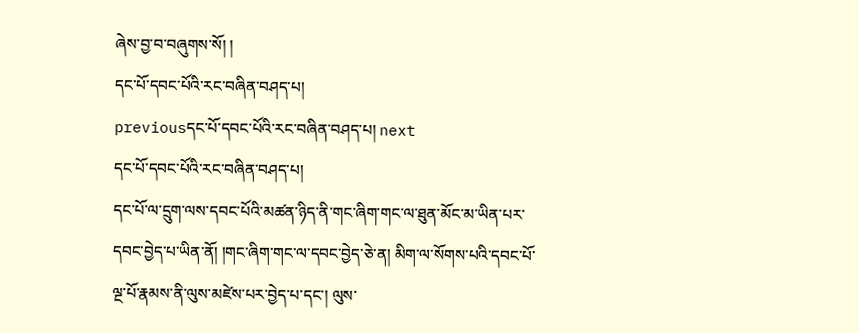ཞེས་བྱ་བ་བཞུགས་སོ། །
དང་པོ་དབང་པོའི་རང་བཞིན་བཤད་པ།
previousདང་པོ་དབང་པོའི་རང་བཞིན་བཤད་པ། next
དང་པོ་དབང་པོའི་རང་བཞིན་བཤད་པ།
དང་པོ་ལ་དྲུག་ལས་དབང་པོའི་མཚན་ཉིད་ནི་གང་ཞིག་གང་ལ་ཐུན་མོང་མ་ཡིན་པར་དབང་བྱེད་པ་ཡིན་ནོ། །གང་ཞིག་གང་ལ་དབང་བྱེད་ཅེ་ན། མིག་ལ་སོགས་པའི་དབང་པོ་ལྔ་པོ་རྣམས་ནི་ལུས་མཛེས་པར་བྱེད་པ་དང་། ལུས་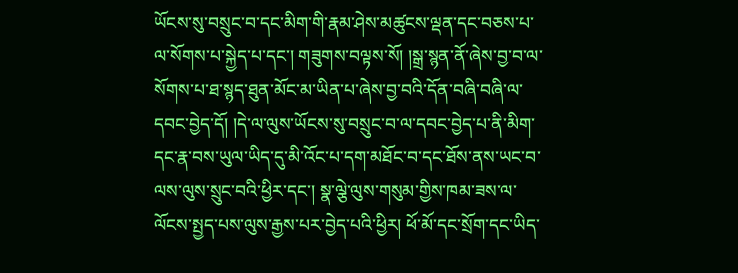ཡོངས་སུ་བསྲུང་བ་དང་མིག་གི་རྣམ་ཤེས་མཚུངས་ལྡན་དང་བཅས་པ་ལ་སོགས་པ་སྐྱེད་པ་དང་། གཟུགས་བལྟས་སོ། །སྒྲ་སྙན་ནོ་ཞེས་བྱ་བ་ལ་སོགས་པ་ཐ་སྙད་ཐུན་མོང་མ་ཡིན་པ་ཞེས་བྱ་བའི་དོན་བཞི་བཞི་ལ་དབང་བྱེད་དོ། །དེ་ལ་ལུས་ཡོངས་སུ་བསྲུང་བ་ལ་དབང་བྱེད་པ་ནི་མིག་དང་རྣ་བས་ཡུལ་ཡིད་དུ་མི་འོང་པ་དག་མཐོང་བ་དང་ཐོས་ནས་ཡང་བ་ལས་ལུས་སྲུང་བའི་ཕྱིར་དང་། སྣ་ལྕེ་ལུས་གསུམ་གྱིས་ཁམ་ཟས་ལ་ལོངས་སྤྱད་པས་ལུས་རྒྱས་པར་བྱེད་པའི་ཕྱིར། ཕོ་མོ་དང་སྲོག་དང་ཡིད་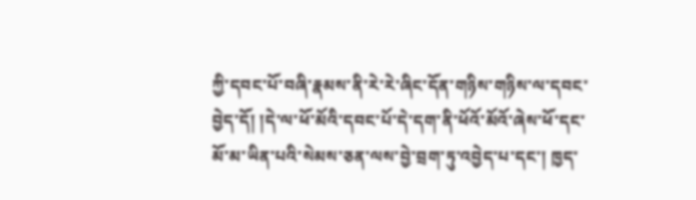ཀྱི་དབང་པོ་བཞི་རྣམས་ནི་རེ་རེ་ཞིང་དོན་གཉིས་གཉིས་ལ་དབང་བྱེད་དོ། །དེ་ལ་ཕོ་མོའི་དབང་པོ་དེ་དག་ནི་ཕོའོ་མོའོ་ཞེས་ཕོ་དང་མོ་མ་ཡིན་པའི་སེམས་ཅན་ལས་བྱེ་བྲག་ཏུ་འབྱེད་པ་དང་། ཁྱད་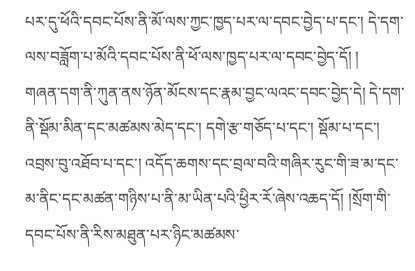པར་དུ་ཕོའི་དབང་པོས་ནི་མོ་ལས་ཀྱང་ཁྱད་པར་ལ་དབང་བྱེད་པ་དང་། དེ་དག་ལས་བཟློག་པ་མོའི་དབང་པོས་ནི་ཕོ་ལས་ཁྱད་པར་ལ་དབང་བྱེད་དོ། །
གཞན་དག་ནི་ཀུན་ནས་ཉོན་མོངས་དང་རྣམ་བྱང་ལའང་དབང་བྱེད་དེ། དེ་དག་ནི་སྡོམ་མིན་དང་མཚམས་མེད་དང་། དགེ་རྩ་གཅོད་པ་དང་། སྡོམ་པ་དང་། འབྲས་བུ་འཐོབ་པ་དང་། འདོད་ཆགས་དང་བྲལ་བའི་གཞིར་རུང་གི་ཟ་མ་དང་མ་ནིང་དང་མཚན་གཉིས་པ་ནི་མ་ཡིན་པའི་ཕྱིར་རོ་ཞེས་འཆད་དོ། །སྲོག་གི་དབང་པོས་ནི་རིས་མཐུན་པར་ཉིང་མཚམས་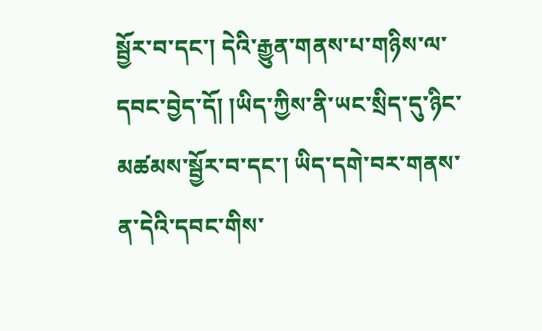སྦྱོར་བ་དང་། དེའི་རྒྱུན་གནས་པ་གཉིས་ལ་དབང་བྱེད་དོ། །ཡིད་ཀྱིས་ནི་ཡང་སྲིད་དུ་ཉིང་མཚམས་སྦྱོར་བ་དང་། ཡིད་དགེ་བར་གནས་ན་དེའི་དབང་གིས་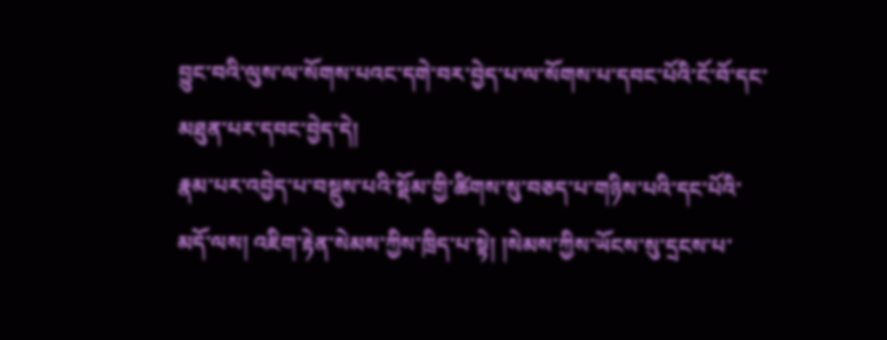བྱུང་བའི་ལུས་ལ་སོགས་པའང་དགེ་བར་བྱེད་པ་ལ་སོགས་པ་དབང་པོའི་ངོ་བོ་དང་མཐུན་པར་དབང་བྱེད་དེ།
རྣམ་པར་འབྱེད་པ་བསྡུས་པའི་སྡོམ་གྱི་ཚིགས་སུ་བཅད་པ་གཉིས་པའི་དང་པོའི་མདོ་ལས། འཇིག་རྟེན་སེམས་ཀྱིས་ཁྲིད་པ་སྟེ། །སེམས་ཀྱིས་ཡོངས་སུ་དྲངས་པ་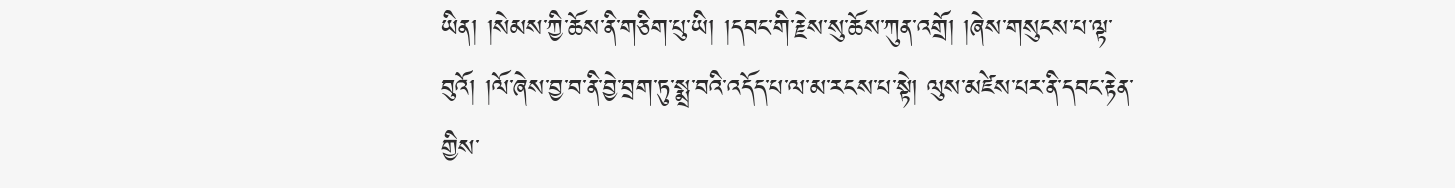ཡིན། །སེམས་ཀྱི་ཆོས་ནི་གཅིག་པུ་ཡི། །དབང་གི་རྗེས་སུ་ཆོས་ཀུན་འགྲོ། །ཞེས་གསུངས་པ་ལྟ་བུའོ། །ལོ་ཞེས་བྱ་བ་ནི་བྱེ་བྲག་ཏུ་སྨྲ་བའི་འདོད་པ་ལ་མ་རངས་པ་སྟེ། ལུས་མཛེས་པར་ནི་དབང་རྟེན་གྱིས་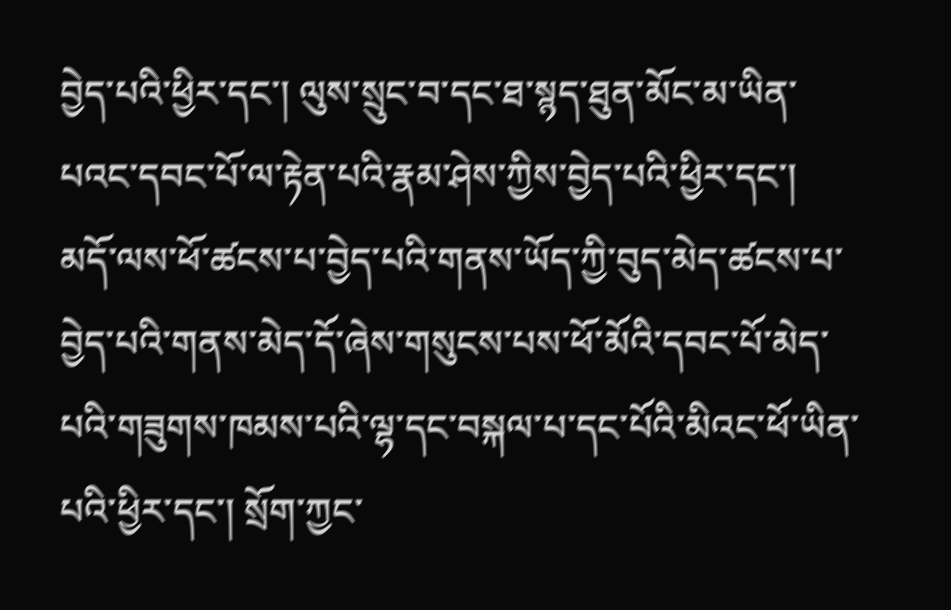བྱེད་པའི་ཕྱིར་དང་། ལུས་སྲུང་བ་དང་ཐ་སྙད་ཐུན་མོང་མ་ཡིན་པའང་དབང་པོ་ལ་རྟེན་པའི་རྣམ་ཤེས་ཀྱིས་བྱེད་པའི་ཕྱིར་དང་།
མདོ་ལས་ཕོ་ཚངས་པ་བྱེད་པའི་གནས་ཡོད་ཀྱི་བུད་མེད་ཚངས་པ་བྱེད་པའི་གནས་མེད་དོ་ཞེས་གསུངས་པས་ཕོ་མོའི་དབང་པོ་མེད་པའི་གཟུགས་ཁམས་པའི་ལྷ་དང་བསྐལ་པ་དང་པོའི་མིའང་ཕོ་ཡིན་པའི་ཕྱིར་དང་། སྲོག་ཀྱང་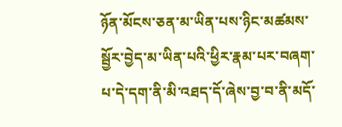ཉོན་མོངས་ཅན་མ་ཡིན་པས་ཉིང་མཚམས་སྦྱོར་བྱེད་མ་ཡིན་པའི་ཕྱིར་རྣམ་པར་བཞག་པ་དེ་དག་ནི་མི་འཐད་དོ་ཞེས་བྱ་བ་ནི་མདོ་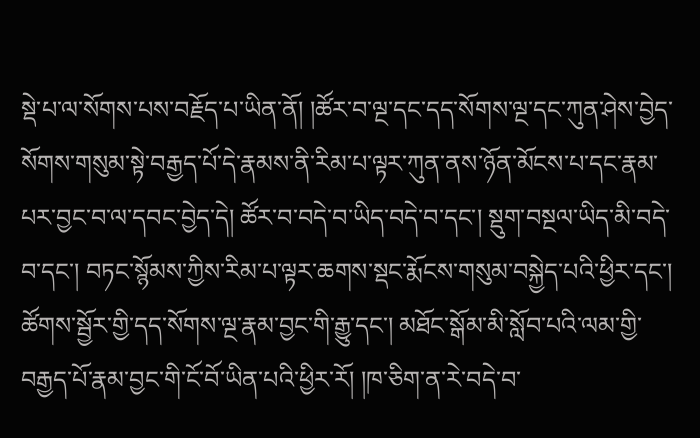སྡེ་པ་ལ་སོགས་པས་བརྗོད་པ་ཡིན་ནོ། །ཚོར་བ་ལྔ་དང་དད་སོགས་ལྔ་དང་ཀུན་ཤེས་བྱེད་སོགས་གསུམ་སྟེ་བརྒྱད་པོ་དེ་རྣམས་ནི་རིམ་པ་ལྟར་ཀུན་ནས་ཉོན་མོངས་པ་དང་རྣམ་པར་བྱང་བ་ལ་དབང་བྱེད་དེ། ཚོར་བ་བདེ་བ་ཡིད་བདེ་བ་དང་། སྡུག་བསྔལ་ཡིད་མི་བདེ་བ་དང་། བཏང་སྙོམས་ཀྱིས་རིམ་པ་ལྟར་ཆགས་སྡང་རྨོངས་གསུམ་བསྐྱེད་པའི་ཕྱིར་དང་། ཚོགས་སྦྱོར་གྱི་དད་སོགས་ལྔ་རྣམ་བྱང་གི་རྒྱུ་དང་། མཐོང་སྒོམ་མི་སློབ་པའི་ལམ་གྱི་བརྒྱད་པོ་རྣམ་བྱང་གི་ངོ་བོ་ཡིན་པའི་ཕྱིར་རོ། །ཁ་ཅིག་ན་རེ་བདེ་བ་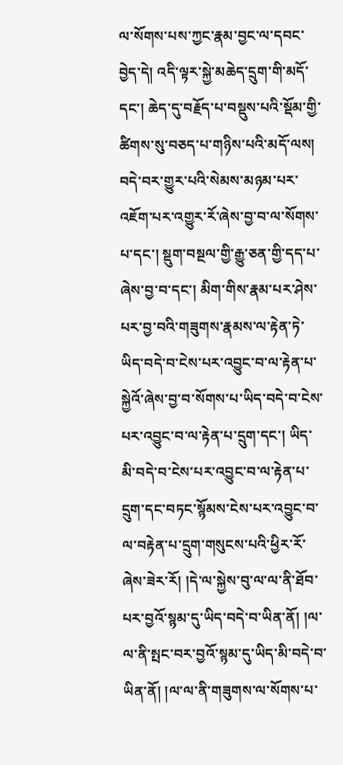ལ་སོགས་པས་ཀྱང་རྣམ་བྱང་ལ་དབང་བྱེད་དེ། འདི་ལྟར་སྐྱེ་མཆེད་དྲུག་གི་མདོ་དང་། ཆེད་དུ་བརྗོད་པ་བསྡུས་པའི་སྡོམ་གྱི་ཚིགས་སུ་བཅད་པ་གཉིས་པའི་མདོ་ལས། བདེ་བར་གྱུར་པའི་སེམས་མཉམ་པར་འཇོག་པར་འགྱུར་རོ་ཞེས་བྱ་བ་ལ་སོགས་པ་དང་། སྡུག་བསྔལ་གྱི་རྒྱུ་ཅན་གྱི་དད་པ་ཞེས་བྱ་བ་དང་། མིག་གིས་རྣམ་པར་ཤེས་པར་བྱ་བའི་གཟུགས་རྣམས་ལ་རྟེན་ཏེ་ཡིད་བདེ་བ་ངེས་པར་འབྱུང་བ་ལ་རྟེན་པ་སྐྱེའོ་ཞེས་བྱ་བ་སོགས་པ་ཡིད་བདེ་བ་ངེས་པར་འབྱུང་བ་ལ་རྟེན་པ་དྲུག་དང་། ཡིད་མི་བདེ་བ་ངེས་པར་འབྱུང་བ་ལ་རྟེན་པ་དྲུག་དང་བཏང་སྙོམས་ངེས་པར་འབྱུང་བ་ལ་བརྟེན་པ་དྲུག་གསུངས་པའི་ཕྱིར་རོ་ཞེས་ཟེར་རོ། །དེ་ལ་སྐྱེས་བུ་ལ་ལ་ནི་ཐོབ་པར་བྱའོ་སྙམ་དུ་ཡིད་བདེ་བ་ཡིན་ནོ། །ལ་ལ་ནི་སྤང་བར་བྱའོ་སྙམ་དུ་ཡིད་མི་བདེ་བ་ཡིན་ནོ། །ལ་ལ་ནི་གཟུགས་ལ་སོགས་པ་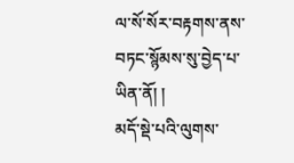ལ་སོ་སོར་བརྟགས་ནས་བཏང་སྙོམས་སུ་བྱེད་པ་ཡིན་ནོ། །
མདོ་སྡེ་པའི་ལུགས་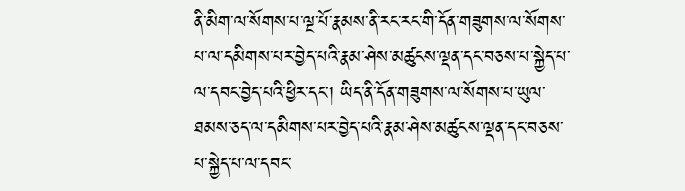ནི་མིག་ལ་སོགས་པ་ལྔ་པོ་རྣམས་ནི་རང་རང་གི་དོན་གཟུགས་ལ་སོགས་པ་ལ་དམིགས་པར་བྱེད་པའི་རྣམ་ཤེས་མཚུངས་ལྡན་དང་བཅས་པ་སྐྱེད་པ་ལ་དབང་བྱེད་པའི་ཕྱིར་དང་། ཡིད་ནི་དོན་གཟུགས་ལ་སོགས་པ་ཡུལ་ཐམས་ཅད་ལ་དམིགས་པར་བྱེད་པའི་རྣམ་ཤེས་མཚུངས་ལྡན་དང་བཅས་པ་སྐྱེད་པ་ལ་དབང་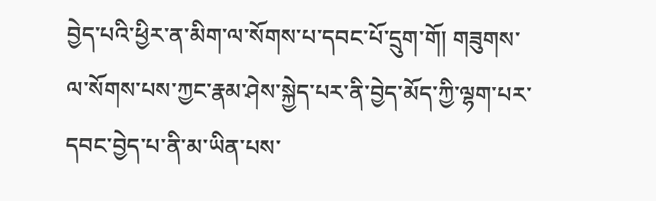བྱེད་པའི་ཕྱིར་ན་མིག་ལ་སོགས་པ་དབང་པོ་དྲུག་གོ། གཟུགས་ལ་སོགས་པས་ཀྱང་རྣམ་ཤེས་སྐྱེད་པར་ནི་བྱེད་མོད་ཀྱི་ལྷག་པར་དབང་བྱེད་པ་ནི་མ་ཡིན་པས་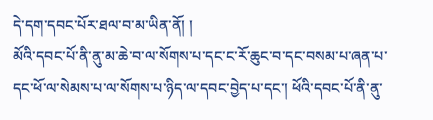དེ་དག་དབང་པོར་ཐལ་བ་མ་ཡིན་ནོ། །
མོའི་དབང་པོ་ནི་ནུ་མ་ཆེ་བ་ལ་སོགས་པ་དང་ང་རོ་ཆུང་བ་དང་བསམ་པ་ཞན་པ་དང་ཕོ་ལ་སེམས་པ་ལ་སོགས་པ་ཉིད་ལ་དབང་བྱེད་པ་དང་། ཕོའི་དབང་པོ་ནི་ནུ་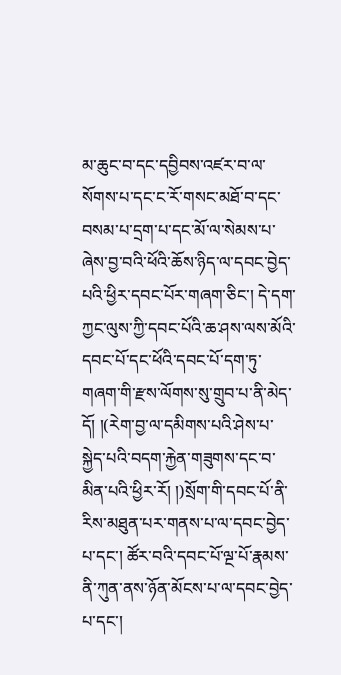མ་ཆུང་བ་དང་དབྱིབས་འཛར་བ་ལ་སོགས་པ་དང་ང་རོ་གསང་མཐོ་བ་དང་བསམ་པ་དྲག་པ་དང་མོ་ལ་སེམས་པ་ཞེས་བྱ་བའི་ཕོའི་ཆོས་ཉིད་ལ་དབང་བྱེད་པའི་ཕྱིར་དབང་པོར་གཞག་ཅིང་། དེ་དག་ཀྱང་ལུས་ཀྱི་དབང་པོའི་ཆ་ཤས་ལས་མོའི་དབང་པོ་དང་ཕོའི་དབང་པོ་དག་ཏུ་གཞག་གི་རྫས་ལོགས་སུ་གྲུབ་པ་ནི་མེད་དོ། །(རེག་བྱ་ལ་དམིགས་པའི་ཤེས་པ་སྐྱེད་པའི་བདག་རྐྱེན་གཟུགས་དང་བ་མིན་པའི་ཕྱིར་རོ། །)སྲོག་གི་དབང་པོ་ནི་རིས་མཐུན་པར་གནས་པ་ལ་དབང་བྱེད་པ་དང་། ཚོར་བའི་དབང་པོ་ལྔ་པོ་རྣམས་ནི་ཀུན་ནས་ཉོན་མོངས་པ་ལ་དབང་བྱེད་པ་དང་།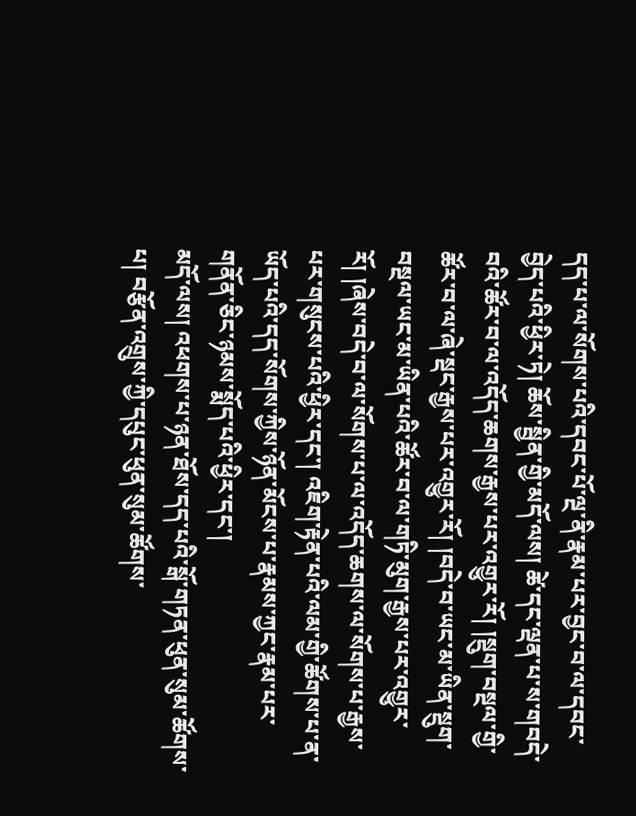དད་པ་ལ་སོགས་པའི་དབང་པོ་ལྔ་ནི་རྣམ་པར་བྱང་བ་ལ་དབང་བྱེད་པའི་ཕྱིར་ཏེ། ཆོས་སྦྱིན་གྱི་མདོ་ལས། ཚེ་དང་ལྡན་པ་ས་གབདེ་བའི་ཚོར་བ་ལ་འདོད་ཆགས་རྒྱས་པར་འགྱུར་རོ། །སྡུག་བསྔལ་གྱི་ཚོར་བ་ལ་ཞེ་སྡང་རྒྱས་པར་འགྱུར་རོ། །བདེ་བ་ཡང་མ་ཡིན་སྡུག་བསྔལ་ཡང་མ་ཡིན་པའི་ཚོར་བ་ལ་གཏི་མུག་རྒྱས་པར་འགྱུར་རོ། །ཞེས་བདེ་བ་ལ་སོགས་པ་ལ་འདོད་ཆགས་ལ་སོགས་པ་རྒྱས་པར་གསུངས་པའི་ཕྱིར་དང་། འཇིག་རྟེན་པའི་ལམ་གྱི་ཚོགས་པ་ན་ཡོད་པའི་དད་སོགས་ཀྱིས་ཉོན་མོངས་པ་རྣམས་ཀྱང་རྣམ་པར་གནོན་ཅིང་ཉམས་སྨོད་པའི་ཕྱིར་དང་།
མདོ་ལས། འཕགས་པ་ཉན་ཐོས་དད་པའི་སྒོ་གཏན་ཕུན་སུམ་ཚོགས་པ། བརྩོན་འགྲུས་ཀྱི་དཔུང་ཕུན་སུམ་ཚོགས་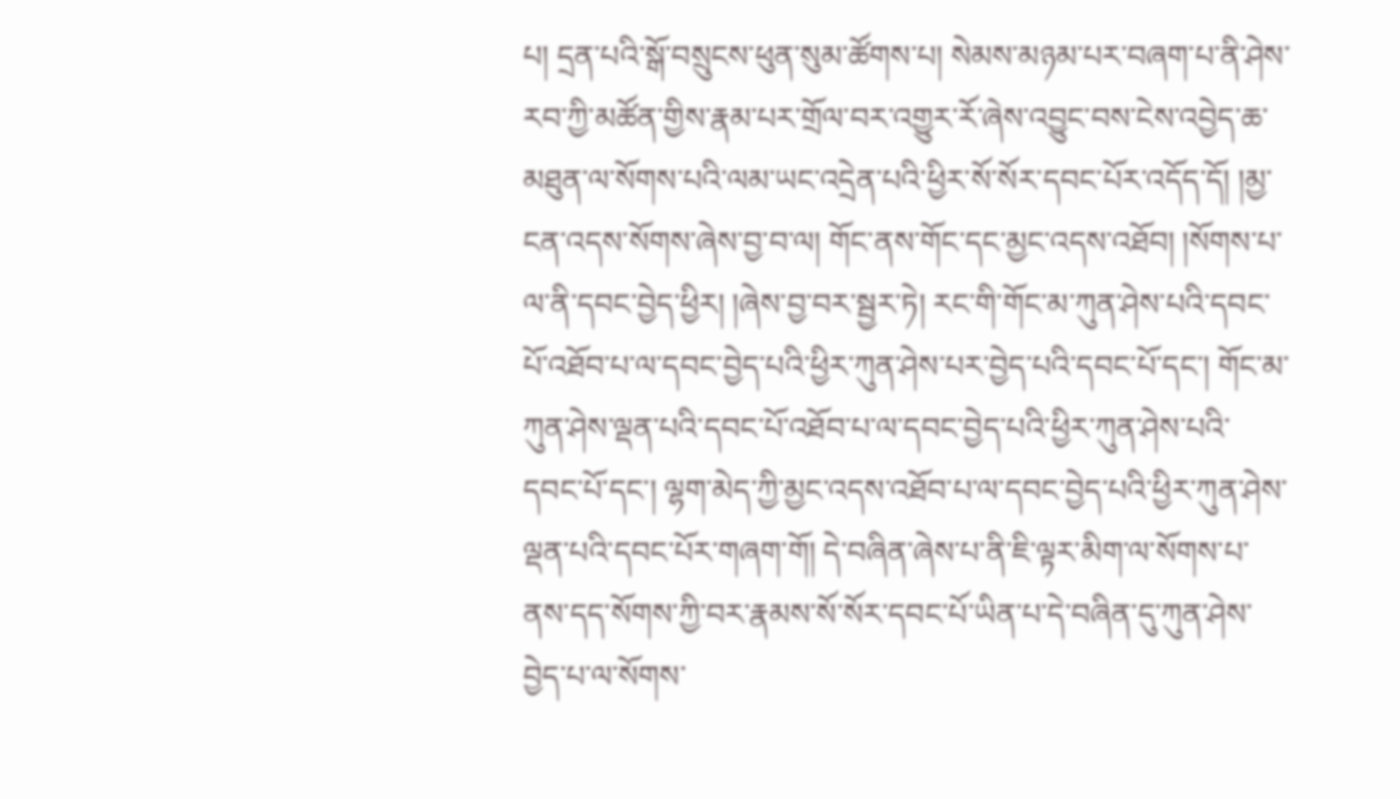པ། དྲན་པའི་སྒོ་བསྲུངས་ཕུན་སུམ་ཚོགས་པ། སེམས་མཉམ་པར་བཞག་པ་ནི་ཤེས་རབ་ཀྱི་མཚོན་གྱིས་རྣམ་པར་གྲོལ་བར་འགྱུར་རོ་ཞེས་འབྱུང་བས་ངེས་འབྱེད་ཆ་མཐུན་ལ་སོགས་པའི་ལམ་ཡང་འདྲེན་པའི་ཕྱིར་སོ་སོར་དབང་པོར་འདོད་དོ། །མྱ་ངན་འདས་སོགས་ཞེས་བྱ་བ་ལ། གོང་ནས་གོང་དང་མྱང་འདས་འཐོབ། །སོགས་པ་ལ་ནི་དབང་བྱེད་ཕྱིར། །ཞེས་བྱ་བར་སྦྱར་ཏེ། རང་གི་གོང་མ་ཀུན་ཤེས་པའི་དབང་པོ་འཐོབ་པ་ལ་དབང་བྱེད་པའི་ཕྱིར་ཀུན་ཤེས་པར་བྱེད་པའི་དབང་པོ་དང་། གོང་མ་ཀུན་ཤེས་ལྡན་པའི་དབང་པོ་འཐོབ་པ་ལ་དབང་བྱེད་པའི་ཕྱིར་ཀུན་ཤེས་པའི་དབང་པོ་དང་། ལྷག་མེད་ཀྱི་མྱང་འདས་འཐོབ་པ་ལ་དབང་བྱེད་པའི་ཕྱིར་ཀུན་ཤེས་ལྡན་པའི་དབང་པོར་གཞག་གོ། དེ་བཞིན་ཞེས་པ་ནི་ཇི་ལྟར་མིག་ལ་སོགས་པ་ནས་དད་སོགས་ཀྱི་བར་རྣམས་སོ་སོར་དབང་པོ་ཡིན་པ་དེ་བཞིན་དུ་ཀུན་ཤེས་བྱེད་པ་ལ་སོགས་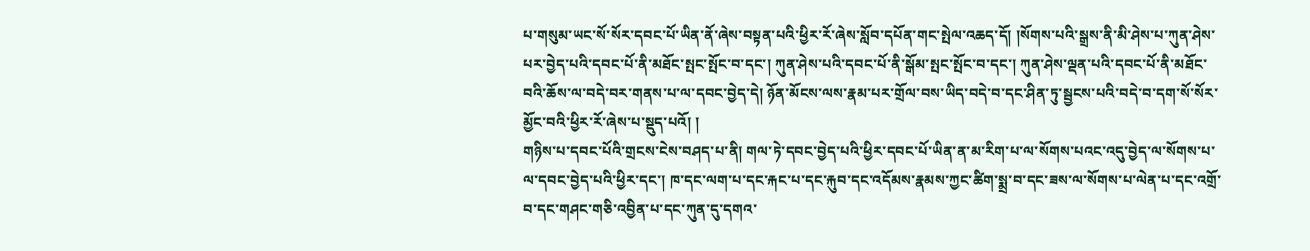པ་གསུམ་ཡང་སོ་སོར་དབང་པོ་ཡིན་ནོ་ཞེས་བསྟན་པའི་ཕྱིར་རོ་ཞེས་སློབ་དཔོན་གང་སྤེལ་འཆད་དོ། །སོགས་པའི་སྒྲས་ནི་མི་ཤེས་པ་ཀུན་ཤེས་པར་བྱེད་པའི་དབང་པོ་ནི་མཐོང་སྤང་སྤོང་བ་དང་། ཀུན་ཤེས་པའི་དབང་པོ་ནི་སྒོམ་སྤང་སྤོང་བ་དང་། ཀུན་ཤེས་ལྡན་པའི་དབང་པོ་ནི་མཐོང་བའི་ཆོས་ལ་བདེ་བར་གནས་པ་ལ་དབང་བྱེད་དེ། ཉོན་མོངས་ལས་རྣམ་པར་གྲོལ་བས་ཡིད་བདེ་བ་དང་ཤིན་ཏུ་སྦྱངས་པའི་བདེ་བ་དག་སོ་སོར་མྱོང་བའི་ཕྱིར་རོ་ཞེས་པ་སྡུད་པའོ། །
གཉིས་པ་དབང་པོའི་གྲངས་ངེས་བཤད་པ་ནི། གལ་ཏེ་དབང་བྱེད་པའི་ཕྱིར་དབང་པོ་ཡིན་ན་མ་རིག་པ་ལ་སོགས་པའང་འདུ་བྱེད་ལ་སོགས་པ་ལ་དབང་བྱེད་པའི་ཕྱིར་དང་། ཁ་དང་ལག་པ་དང་རྐང་པ་དང་རྐུབ་དང་འདོམས་རྣམས་ཀྱང་ཚིག་སྨྲ་བ་དང་ཟས་ལ་སོགས་པ་ལེན་པ་དང་འགྲོ་བ་དང་གཤང་གཅི་འབྱིན་པ་དང་ཀུན་དུ་དགའ་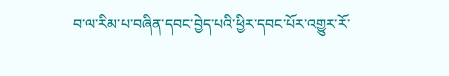བ་ལ་རིམ་པ་བཞིན་དབང་བྱེད་པའི་ཕྱིར་དབང་པོར་འགྱུར་རོ་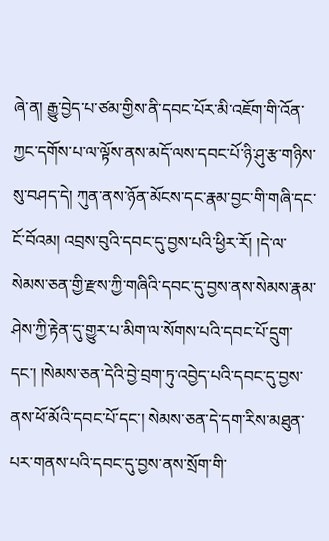ཞེ་ན། རྒྱུ་བྱེད་པ་ཙམ་གྱིས་ནི་དབང་པོར་མི་འཇོག་གི་འོན་ཀྱང་དགོས་པ་ལ་ལྟོས་ནས་མདོ་ལས་དབང་པོ་ཉི་ཤུ་རྩ་གཉིས་སུ་བཤད་དེ། ཀུན་ནས་ཉོན་མོངས་དང་རྣམ་བྱང་གི་གཞི་དང་ངོ་བོའམ། འབྲས་བུའི་དབང་དུ་བྱས་པའི་ཕྱིར་རོ། །དེ་ལ་སེམས་ཅན་གྱི་རྫས་ཀྱི་གཞིའི་དབང་དུ་བྱས་ནས་སེམས་རྣམ་ཤེས་ཀྱི་རྟེན་དུ་གྱུར་པ་མིག་ལ་སོགས་པའི་དབང་པོ་དྲུག་དང་། །སེམས་ཅན་དེའི་བྱེ་བྲག་ཏུ་འབྱེད་པའི་དབང་དུ་བྱས་ནས་ཕོ་མོའི་དབང་པོ་དང་། སེམས་ཅན་དེ་དག་རིས་མཐུན་པར་གནས་པའི་དབང་དུ་བྱས་ནས་སྲོག་གི་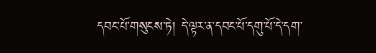དབང་པོ་གསུངས་ཏེ། དེ་ལྟར་ན་དབང་པོ་དགུ་པོ་དེ་དག་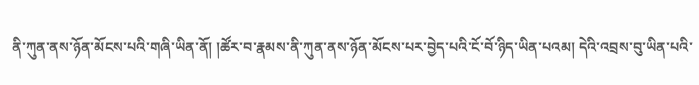ནི་ཀུན་ནས་ཉོན་མོངས་པའི་གཞི་ཡིན་ནོ། །ཚོར་བ་རྣམས་ནི་ཀུན་ནས་ཉོན་མོངས་པར་བྱེད་པའི་ངོ་བོ་ཉིད་ཡིན་པའམ། དེའི་འབྲས་བུ་ཡིན་པའི་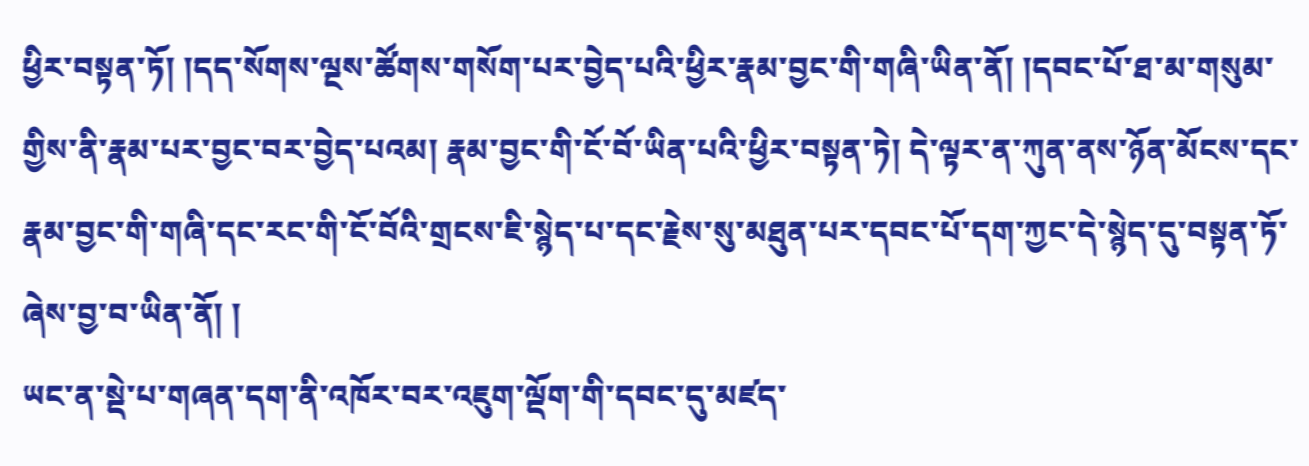ཕྱིར་བསྟན་ཏོ། །དད་སོགས་ལྔས་ཚོགས་གསོག་པར་བྱེད་པའི་ཕྱིར་རྣམ་བྱང་གི་གཞི་ཡིན་ནོ། །དབང་པོ་ཐ་མ་གསུམ་གྱིས་ནི་རྣམ་པར་བྱང་བར་བྱེད་པའམ། རྣམ་བྱང་གི་ངོ་བོ་ཡིན་པའི་ཕྱིར་བསྟན་ཏེ། དེ་ལྟར་ན་ཀུན་ནས་ཉོན་མོངས་དང་རྣམ་བྱང་གི་གཞི་དང་རང་གི་ངོ་བོའི་གྲངས་ཇི་སྙེད་པ་དང་རྗེས་སུ་མཐུན་པར་དབང་པོ་དག་ཀྱང་དེ་སྙེད་དུ་བསྟན་ཏོ་ཞེས་བྱ་བ་ཡིན་ནོ། །
ཡང་ན་སྡེ་པ་གཞན་དག་ནི་འཁོར་བར་འཇུག་ལྡོག་གི་དབང་དུ་མཛད་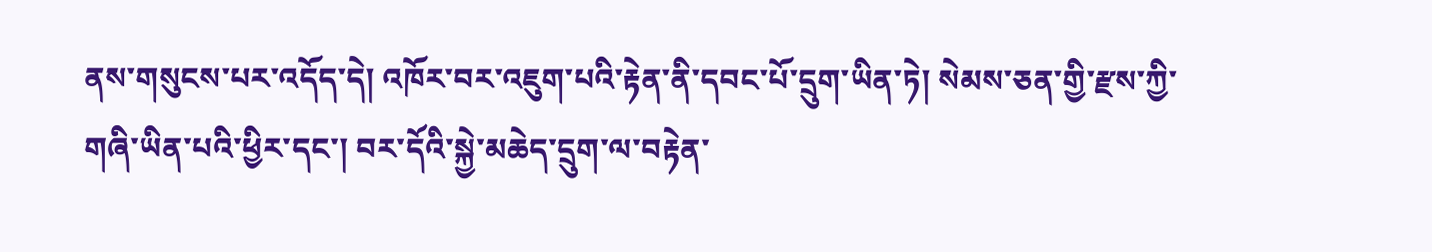ནས་གསུངས་པར་འདོད་དེ། འཁོར་བར་འཇུག་པའི་རྟེན་ནི་དབང་པོ་དྲུག་ཡིན་ཏེ། སེམས་ཅན་གྱི་རྫས་ཀྱི་གཞི་ཡིན་པའི་ཕྱིར་དང་། བར་དོའི་སྐྱེ་མཆེད་དྲུག་ལ་བརྟེན་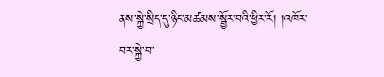ནས་སྐྱེ་སྲིད་དུ་ཉིང་མཚམས་སྦྱོར་བའི་ཕྱིར་རོ། །འཁོར་བར་སྐྱེ་བ་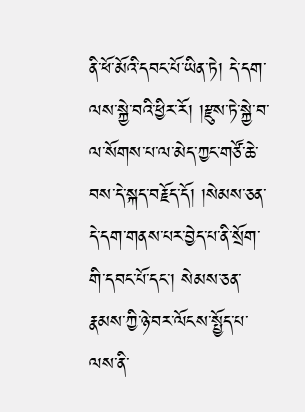ནི་ཕོ་མོའི་དབང་པོ་ཡིན་ཏེ། དེ་དག་ལས་སྐྱེ་བའི་ཕྱིར་རོ། །རྫུས་ཏེ་སྐྱེ་བ་ལ་སོགས་པ་ལ་མེད་ཀྱང་གཙོ་ཆེ་བས་དེ་སྐད་བརྗོད་དོ། །སེམས་ཅན་དེ་དག་གནས་པར་བྱེད་པ་ནི་སྲོག་གི་དབང་པོ་དང་། སེམས་ཅན་རྣམས་ཀྱི་ཉེ་བར་ལོངས་སྤྱོད་པ་ལས་ནི་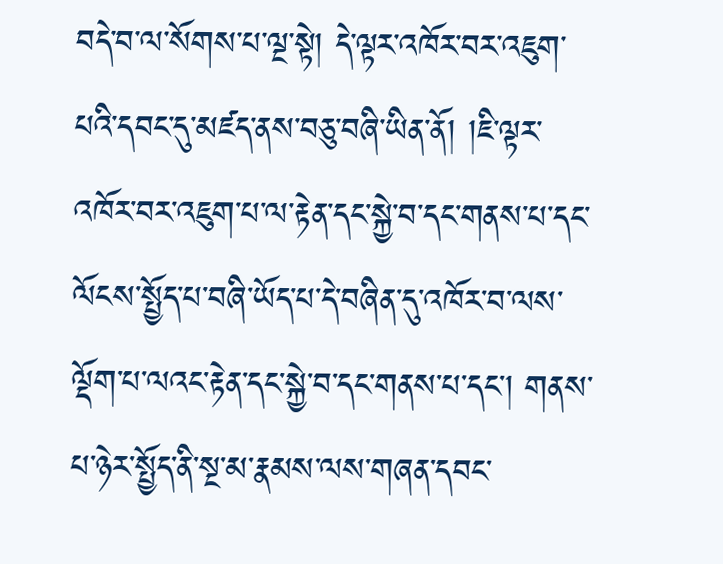བདེ་བ་ལ་སོགས་པ་ལྔ་སྟེ། དེ་ལྟར་འཁོར་བར་འཇུག་པའི་དབང་དུ་མཛད་ནས་བཅུ་བཞི་ཡིན་ནོ། །ཇི་ལྟར་འཁོར་བར་འཇུག་པ་ལ་རྟེན་དང་སྐྱེ་བ་དང་གནས་པ་དང་ལོངས་སྤྱོད་པ་བཞི་ཡོད་པ་དེ་བཞིན་དུ་འཁོར་བ་ལས་ལྡོག་པ་ལའང་རྟེན་དང་སྐྱེ་བ་དང་གནས་པ་དང་། གནས་པ་ཉེར་སྤྱོད་ནི་སྔ་མ་རྣམས་ལས་གཞན་དབང་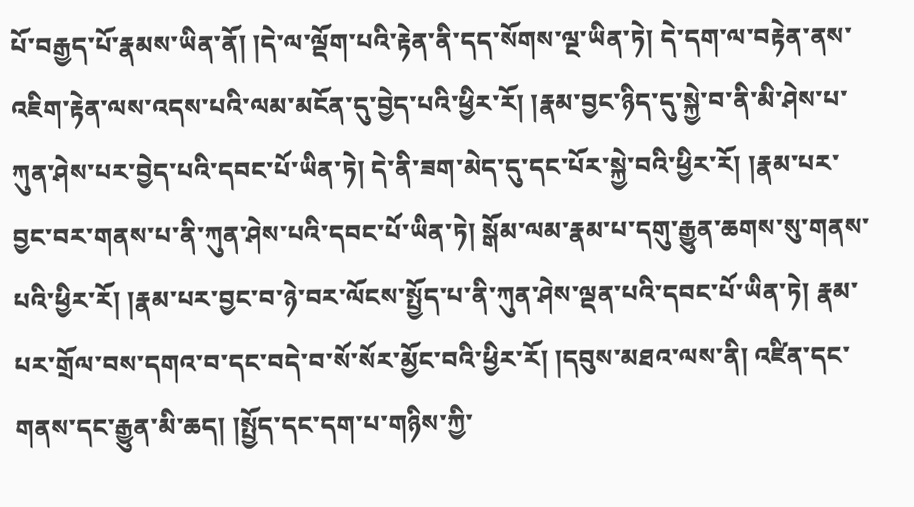པོ་བརྒྱད་པོ་རྣམས་ཡིན་ནོ། །དེ་ལ་ལྡོག་པའི་རྟེན་ནི་དད་སོགས་ལྔ་ཡིན་ཏེ། དེ་དག་ལ་བརྟེན་ནས་འཇིག་རྟེན་ལས་འདས་པའི་ལམ་མངོན་དུ་བྱེད་པའི་ཕྱིར་རོ། །རྣམ་བྱང་ཉིད་དུ་སྐྱེ་བ་ནི་མི་ཤེས་པ་ཀུན་ཤེས་པར་བྱེད་པའི་དབང་པོ་ཡིན་ཏེ། དེ་ནི་ཟག་མེད་དུ་དང་པོར་སྐྱེ་བའི་ཕྱིར་རོ། །རྣམ་པར་བྱང་བར་གནས་པ་ནི་ཀུན་ཤེས་པའི་དབང་པོ་ཡིན་ཏེ། སྒོམ་ལམ་རྣམ་པ་དགུ་རྒྱུན་ཆགས་སུ་གནས་པའི་ཕྱིར་རོ། །རྣམ་པར་བྱང་བ་ཉེ་བར་ལོངས་སྤྱོད་པ་ནི་ཀུན་ཤེས་ལྡན་པའི་དབང་པོ་ཡིན་ཏེ། རྣམ་པར་གྲོལ་བས་དགའ་བ་དང་བདེ་བ་སོ་སོར་མྱོང་བའི་ཕྱིར་རོ། །དབུས་མཐའ་ལས་ནི། འཛིན་དང་གནས་དང་རྒྱུན་མི་ཆད། །སྤྱོད་དང་དག་པ་གཉིས་ཀྱི་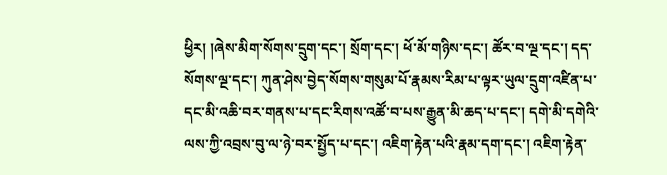ཕྱིར། །ཞེས་མིག་སོགས་དྲུག་དང་། སྲོག་དང་། ཕོ་མོ་གཉིས་དང་། ཚོར་བ་ལྔ་དང་། དད་སོགས་ལྔ་དང་། ཀུན་ཤེས་བྱེད་སོགས་གསུམ་པོ་རྣམས་རིམ་པ་ལྟར་ཡུལ་དྲུག་འཛིན་པ་དང་མི་འཆི་བར་གནས་པ་དང་རིགས་འཚོ་བ་པས་རྒྱུན་མི་ཆད་པ་དང་། དགེ་མི་དགེའི་ལས་ཀྱི་འབྲས་བུ་ལ་ཉེ་བར་སྤྱོད་པ་དང་། འཇིག་རྟེན་པའི་རྣམ་དག་དང་། འཇིག་རྟེན་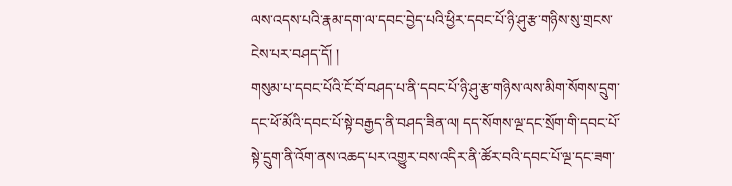ལས་འདས་པའི་རྣམ་དག་ལ་དབང་བྱེད་པའི་ཕྱིར་དབང་པོ་ཉི་ཤུ་རྩ་གཉིས་སུ་གྲངས་ངེས་པར་བཤད་དོ། །
གསུམ་པ་དབང་པོའི་ངོ་བོ་བཤད་པ་ནི་དབང་པོ་ཉི་ཤུ་རྩ་གཉིས་ལས་མིག་སོགས་དྲུག་དང་ཕོ་མོའི་དབང་པོ་སྟེ་བརྒྱད་ནི་བཤད་ཟིན་ལ། དད་སོགས་ལྔ་དང་སྲོག་གི་དབང་པོ་སྟེ་དྲུག་ནི་འོག་ནས་འཆད་པར་འགྱུར་བས་འདིར་ནི་ཚོར་བའི་དབང་པོ་ལྔ་དང་ཟག་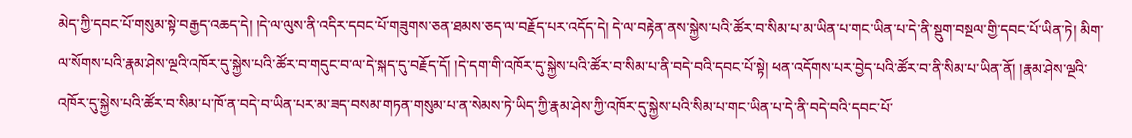མེད་ཀྱི་དབང་པོ་གསུམ་སྟེ་བརྒྱད་འཆད་དེ། །དེ་ལ་ལུས་ནི་འདིར་དབང་པོ་གཟུགས་ཅན་ཐམས་ཅད་ལ་བརྗོད་པར་འདོད་དེ། དེ་ལ་བརྟེན་ནས་སྐྱེས་པའི་ཚོར་བ་སིམ་པ་མ་ཡིན་པ་གང་ཡིན་པ་དེ་ནི་སྡུག་བསྔལ་གྱི་དབང་པོ་ཡིན་ཏེ། མིག་ལ་སོགས་པའི་རྣམ་ཤེས་ལྔའི་འཁོར་དུ་སྐྱེས་པའི་ཚོར་བ་གདུང་བ་ལ་དེ་སྐད་དུ་བརྗོད་དོ། །དེ་དག་གི་འཁོར་དུ་སྐྱེས་པའི་ཚོར་བ་སིམ་པ་ནི་བདེ་བའི་དབང་པོ་སྟེ། ཕན་འདོགས་པར་བྱེད་པའི་ཚོར་བ་ནི་སིམ་པ་ཡིན་ནོ། །རྣམ་ཤེས་ལྔའི་འཁོར་དུ་སྐྱེས་པའི་ཚོར་བ་སིམ་པ་ཁོ་ན་བདེ་བ་ཡིན་པར་མ་ཟད་བསམ་གཏན་གསུམ་པ་ན་སེམས་ཏེ་ཡིད་ཀྱི་རྣམ་ཤེས་ཀྱི་འཁོར་དུ་སྐྱེས་པའི་སིམ་པ་གང་ཡིན་པ་དེ་ནི་བདེ་བའི་དབང་པོ་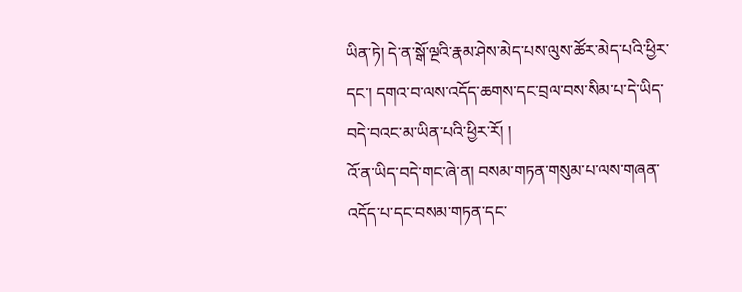ཡིན་ཏེ། དེ་ན་སྒོ་ལྔའི་རྣམ་ཤེས་མེད་པས་ལུས་ཚོར་མེད་པའི་ཕྱིར་དང་། དགའ་བ་ལས་འདོད་ཆགས་དང་བྲལ་བས་སིམ་པ་དེ་ཡིད་བདེ་བའང་མ་ཡིན་པའི་ཕྱིར་རོ། །
འོ་ན་ཡིད་བདེ་གང་ཞེ་ན། བསམ་གཏན་གསུམ་པ་ལས་གཞན་འདོད་པ་དང་བསམ་གཏན་དང་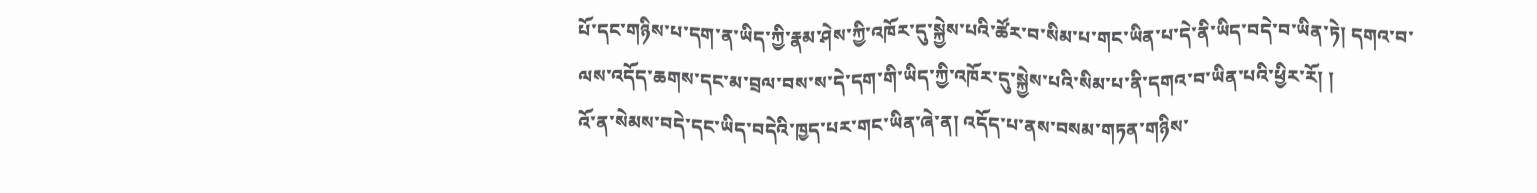པོ་དང་གཉིས་པ་དག་ན་ཡིད་ཀྱི་རྣམ་ཤེས་ཀྱི་འཁོར་དུ་སྐྱེས་པའི་ཚོར་བ་སིམ་པ་གང་ཡིན་པ་དེ་ནི་ཡིད་བདེ་བ་ཡིན་ཏེ། དགའ་བ་ལས་འདོད་ཆགས་དང་མ་བྲལ་བས་ས་དེ་དག་གི་ཡིད་ཀྱི་འཁོར་དུ་སྐྱེས་པའི་སིམ་པ་ནི་དགའ་བ་ཡིན་པའི་ཕྱིར་རོ། །
འོ་ན་སེམས་བདེ་དང་ཡིད་བདེའི་ཁྱད་པར་གང་ཡིན་ཞེ་ན། འདོད་པ་ནས་བསམ་གཏན་གཉིས་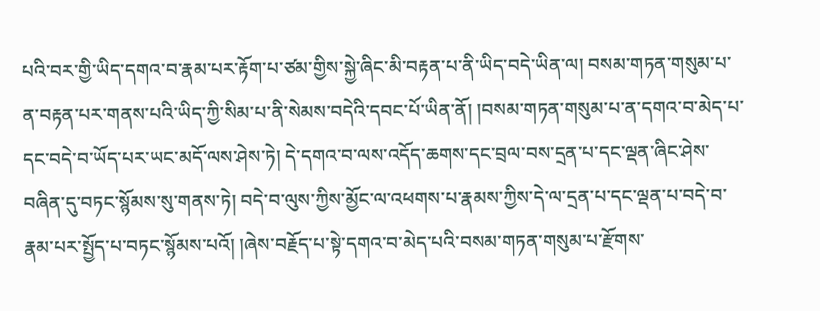པའི་བར་གྱི་ཡིད་དགའ་བ་རྣམ་པར་རྟོག་པ་ཙམ་གྱིས་སྐྱེ་ཞིང་མི་བརྟན་པ་ནི་ཡིད་བདེ་ཡིན་ལ། བསམ་གཏན་གསུམ་པ་ན་བརྟན་པར་གནས་པའི་ཡིད་ཀྱི་སིམ་པ་ནི་སེམས་བདེའི་དབང་པོ་ཡིན་ནོ། །བསམ་གཏན་གསུམ་པ་ན་དགའ་བ་མེད་པ་དང་བདེ་བ་ཡོད་པར་ཡང་མདོ་ལས་ཤེས་ཏེ། དེ་དགའ་བ་ལས་འདོད་ཆགས་དང་བྲལ་བས་དྲན་པ་དང་ལྡན་ཞིང་ཤེས་བཞིན་དུ་བཏང་སྙོམས་སུ་གནས་ཏེ། བདེ་བ་ལུས་ཀྱིས་མྱོང་ལ་འཕགས་པ་རྣམས་ཀྱིས་དེ་ལ་དྲན་པ་དང་ལྡན་པ་བདེ་བ་རྣམ་པར་སྤྱོད་པ་བཏང་སྙོམས་པའོ། །ཞེས་བརྗོད་པ་སྟེ་དགའ་བ་མེད་པའི་བསམ་གཏན་གསུམ་པ་རྫོགས་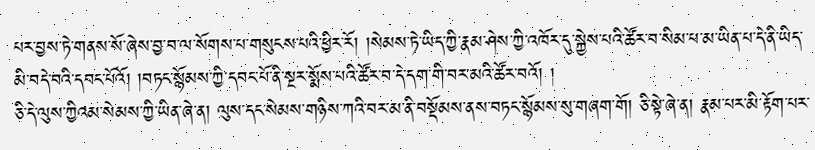པར་བྱས་ཏེ་གནས་སོ་ཞེས་བྱ་བ་ལ་སོགས་པ་གསུངས་པའི་ཕྱིར་རོ། །སེམས་ཏེ་ཡིད་ཀྱི་རྣམ་ཤེས་ཀྱི་འཁོར་དུ་སྐྱེས་པའི་ཚོར་བ་སིམ་པ་མ་ཡིན་པ་དེ་ནི་ཡིད་མི་བདེ་བའི་དབང་པོའོ། །བཏང་སྙོམས་ཀྱི་དབང་པོ་ནི་སྔར་སྨོས་པའི་ཚོར་བ་དེ་དག་གི་བར་མའི་ཚོར་བའོ། །
ཅི་དེ་ལུས་ཀྱིའམ་སེམས་ཀྱི་ཡིན་ཞེ་ན། ལུས་དང་སེམས་གཉིས་ཀའི་བར་མ་ནི་བསྡོམས་ནས་བཏང་སྙོམས་སུ་གཞག་གོ། ཅི་སྟེ་ཞེ་ན། རྣམ་པར་མི་རྟོག་པར་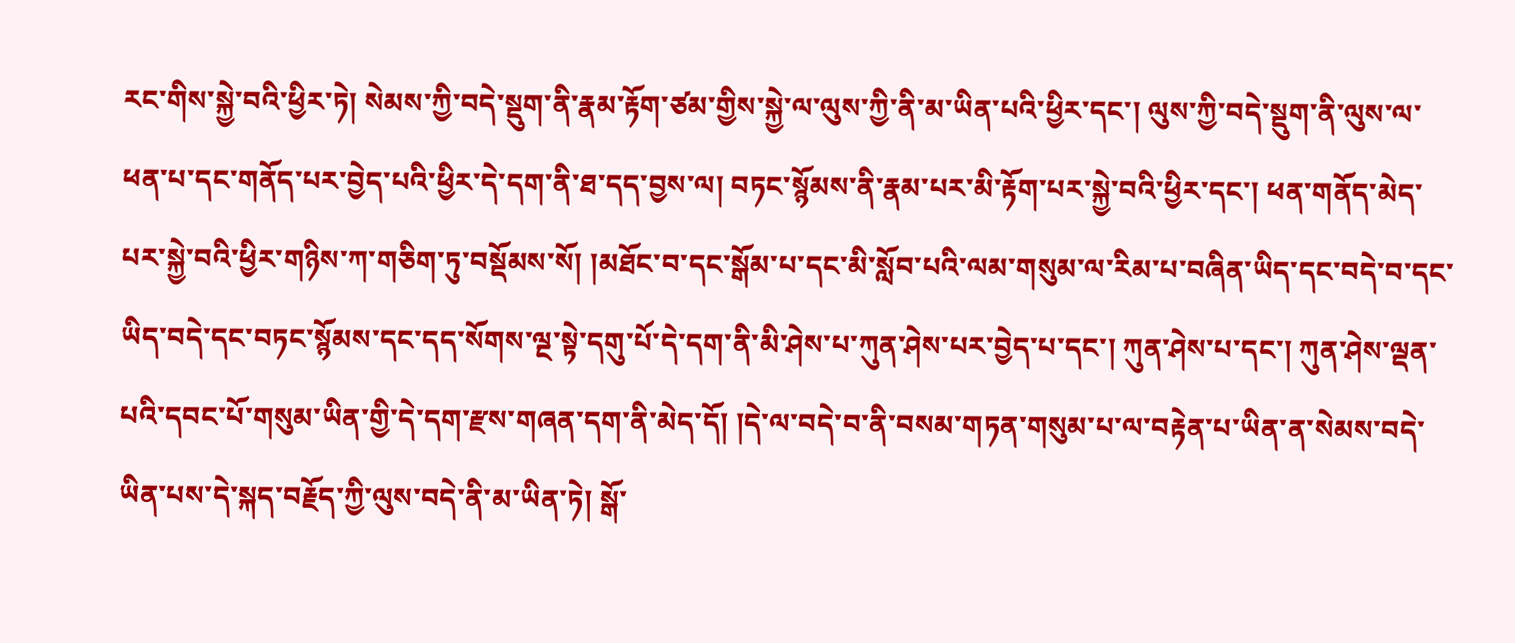རང་གིས་སྐྱེ་བའི་ཕྱིར་ཏེ། སེམས་ཀྱི་བདེ་སྡུག་ནི་རྣམ་རྟོག་ཙམ་གྱིས་སྐྱེ་ལ་ལུས་ཀྱི་ནི་མ་ཡིན་པའི་ཕྱིར་དང་། ལུས་ཀྱི་བདེ་སྡུག་ནི་ལུས་ལ་ཕན་པ་དང་གནོད་པར་བྱེད་པའི་ཕྱིར་དེ་དག་ནི་ཐ་དད་བྱས་ལ། བཏང་སྙོམས་ནི་རྣམ་པར་མི་རྟོག་པར་སྐྱེ་བའི་ཕྱིར་དང་། ཕན་གནོད་མེད་པར་སྐྱེ་བའི་ཕྱིར་གཉིས་ཀ་གཅིག་ཏུ་བསྡོམས་སོ། །མཐོང་བ་དང་སྒོམ་པ་དང་མི་སློབ་པའི་ལམ་གསུམ་ལ་རིམ་པ་བཞིན་ཡིད་དང་བདེ་བ་དང་ཡིད་བདེ་དང་བཏང་སྙོམས་དང་དད་སོགས་ལྔ་སྟེ་དགུ་པོ་དེ་དག་ནི་མི་ཤེས་པ་ཀུན་ཤེས་པར་བྱེད་པ་དང་། ཀུན་ཤེས་པ་དང་། ཀུན་ཤེས་ལྡན་པའི་དབང་པོ་གསུམ་ཡིན་གྱི་དེ་དག་རྫས་གཞན་དག་ནི་མེད་དོ། །དེ་ལ་བདེ་བ་ནི་བསམ་གཏན་གསུམ་པ་ལ་བརྟེན་པ་ཡིན་ན་སེམས་བདེ་ཡིན་པས་དེ་སྐད་བརྗོད་ཀྱི་ལུས་བདེ་ནི་མ་ཡིན་ཏེ། སྒོ་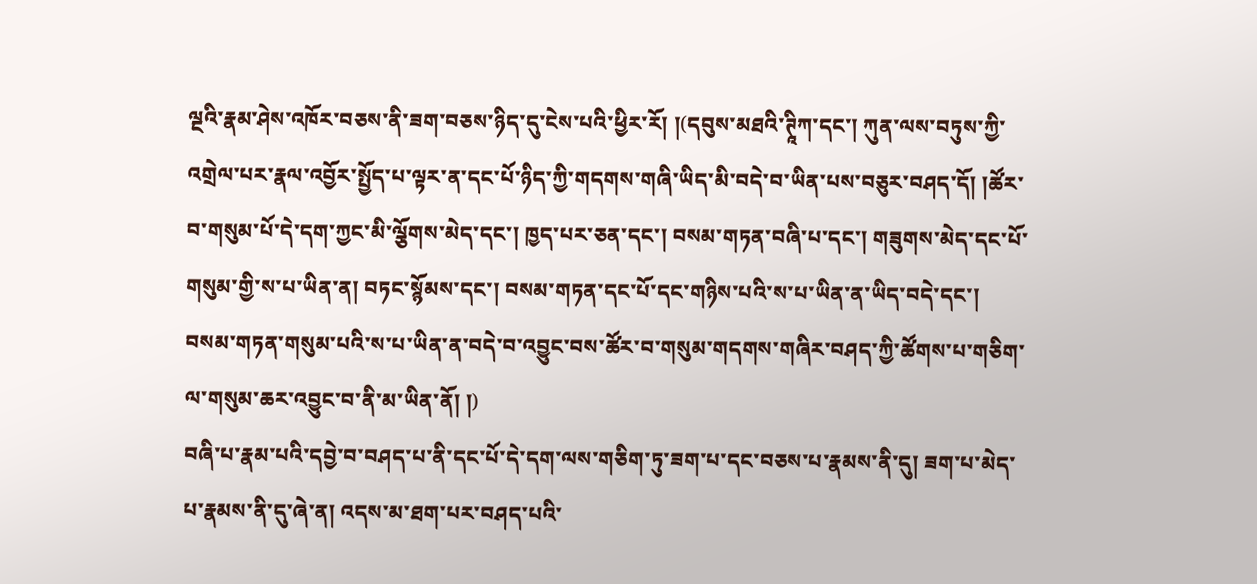ལྔའི་རྣམ་ཤེས་འཁོར་བཅས་ནི་ཟག་བཅས་ཉིད་དུ་ངེས་པའི་ཕྱིར་རོ། །(དབུས་མཐའི་ཊཱིཀ་དང་། ཀུན་ལས་བཏུས་ཀྱི་འགྲེལ་པར་རྣལ་འབྱོར་སྤྱོད་པ་ལྟར་ན་དང་པོ་ཉིད་ཀྱི་གདགས་གཞི་ཡིད་མི་བདེ་བ་ཡིན་པས་བཅུར་བཤད་དོ། །ཚོར་བ་གསུམ་པོ་དེ་དག་ཀྱང་མི་ལྕོགས་མེད་དང་། ཁྱད་པར་ཅན་དང་། བསམ་གཏན་བཞི་པ་དང་། གཟུགས་མེད་དང་པོ་གསུམ་གྱི་ས་པ་ཡིན་ན། བཏང་སྙོམས་དང་། བསམ་གཏན་དང་པོ་དང་གཉིས་པའི་ས་པ་ཡིན་ན་ཡིད་བདེ་དང་། བསམ་གཏན་གསུམ་པའི་ས་པ་ཡིན་ན་བདེ་བ་འབྱུང་བས་ཚོར་བ་གསུམ་གདགས་གཞིར་བཤད་ཀྱི་ཚོགས་པ་གཅིག་ལ་གསུམ་ཆར་འབྱུང་བ་ནི་མ་ཡིན་ནོ། །)
བཞི་པ་རྣམ་པའི་དབྱེ་བ་བཤད་པ་ནི་དང་པོ་དེ་དག་ལས་གཅིག་ཏུ་ཟག་པ་དང་བཅས་པ་རྣམས་ནི་དུ། ཟག་པ་མེད་པ་རྣམས་ནི་དུ་ཞེ་ན། འདས་མ་ཐག་པར་བཤད་པའི་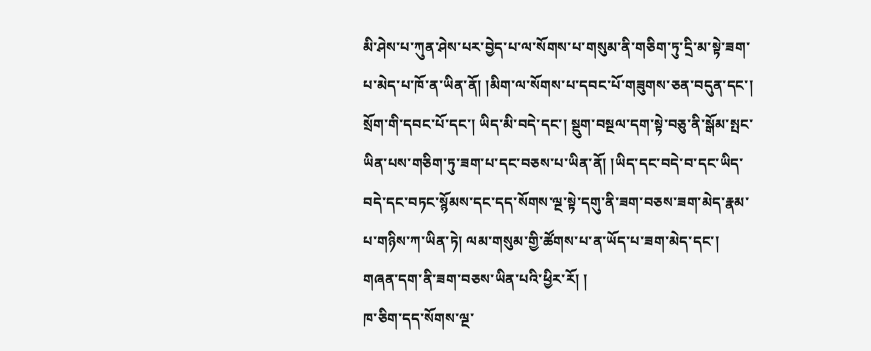མི་ཤེས་པ་ཀུན་ཤེས་པར་བྱེད་པ་ལ་སོགས་པ་གསུམ་ནི་གཅིག་ཏུ་དྲི་མ་སྟེ་ཟག་པ་མེད་པ་ཁོ་ན་ཡིན་ནོ། །མིག་ལ་སོགས་པ་དབང་པོ་གཟུགས་ཅན་བདུན་དང་། སྲོག་གི་དབང་པོ་དང་། ཡིད་མི་བདེ་དང་། སྡུག་བསྔལ་དག་སྟེ་བཅུ་ནི་སྒོམ་སྤང་ཡིན་པས་གཅིག་ཏུ་ཟག་པ་དང་བཅས་པ་ཡིན་ནོ། །ཡིད་དང་བདེ་བ་དང་ཡིད་བདེ་དང་བཏང་སྙོམས་དང་དད་སོགས་ལྔ་སྟེ་དགུ་ནི་ཟག་བཅས་ཟག་མེད་རྣམ་པ་གཉིས་ཀ་ཡིན་ཏེ། ལམ་གསུམ་གྱི་ཚོགས་པ་ན་ཡོད་པ་ཟག་མེད་དང་། གཞན་དག་ནི་ཟག་བཅས་ཡིན་པའི་ཕྱིར་རོ། །
ཁ་ཅིག་དད་སོགས་ལྔ་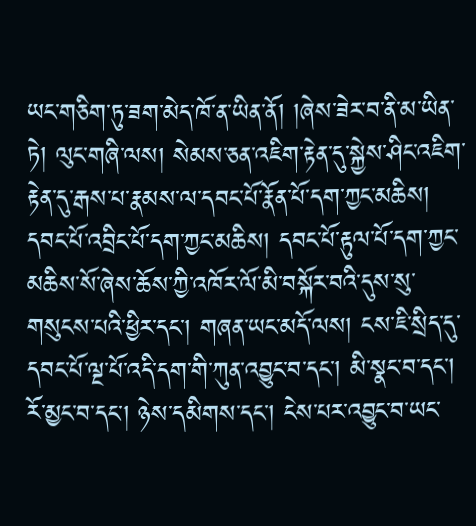ཡང་གཅིག་ཏུ་ཟག་མེད་ཁོ་ན་ཡིན་ནོ། །ཞེས་ཟེར་བ་ནི་མ་ཡིན་ཏེ། ལུང་གཞི་ལས། སེམས་ཅན་འཇིག་རྟེན་དུ་སྐྱེས་ཤིང་འཇིག་རྟེན་དུ་རྒས་པ་རྣམས་ལ་དབང་པོ་རྣོན་པོ་དག་ཀྱང་མཆིས། དབང་པོ་འབྲིང་པོ་དག་ཀྱང་མཆིས། དབང་པོ་རྟུལ་པོ་དག་ཀྱང་མཆིས་སོ་ཞེས་ཆོས་ཀྱི་འཁོར་ལོ་མི་བསྐོར་བའི་དུས་སུ་གསུངས་པའི་ཕྱིར་དང་། གཞན་ཡང་མདོ་ལས། ངས་ཇི་སྲིད་དུ་དབང་པོ་ལྔ་པོ་འདི་དག་གི་ཀུན་འབྱུང་བ་དང་། མི་སྣང་བ་དང་། རོ་མྱང་བ་དང་། ཉེས་དམིགས་དང་། ངེས་པར་འབྱུང་བ་ཡང་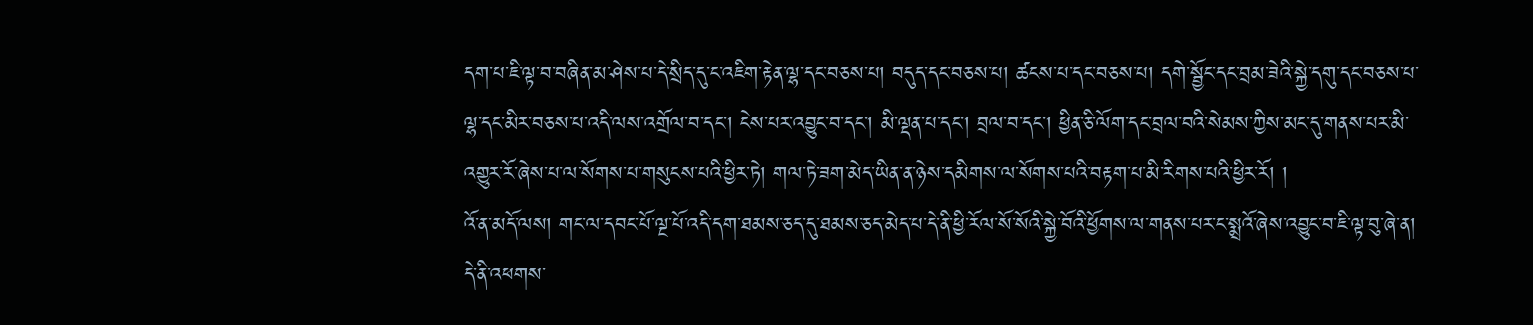དག་པ་ཇི་ལྟ་བ་བཞིན་མ་ཤེས་པ་དེ་སྲིད་དུ་ང་འཇིག་རྟེན་ལྷ་དང་བཅས་པ། བདུད་དང་བཅས་པ། ཚངས་པ་དང་བཅས་པ། དགེ་སྦྱོང་དང་བྲམ་ཟེའི་སྐྱེ་དགུ་དང་བཅས་པ་ལྷ་དང་མིར་བཅས་པ་འདི་ལས་འགྲོལ་བ་དང་། ངེས་པར་འབྱུང་བ་དང་། མི་ལྡན་པ་དང་། བྲལ་བ་དང་། ཕྱིན་ཅི་ལོག་དང་བྲལ་བའི་སེམས་ཀྱིས་མང་དུ་གནས་པར་མི་འགྱུར་རོ་ཞེས་པ་ལ་སོགས་པ་གསུངས་པའི་ཕྱིར་ཏེ། གལ་ཏེ་ཟག་མེད་ཡིན་ན་ཉེས་དམིགས་ལ་སོགས་པའི་བརྟག་པ་མི་རིགས་པའི་ཕྱིར་རོ། །
འོ་ན་མདོ་ལས། གང་ལ་དབང་པོ་ལྔ་པོ་འདི་དག་ཐམས་ཅད་དུ་ཐམས་ཅད་མེད་པ་དེ་ནི་ཕྱི་རོལ་སོ་སོའི་སྐྱེ་བོའི་ཕྱོགས་ལ་གནས་པར་ང་སྨྲའོ་ཞེས་འབྱུང་བ་ཇི་ལྟ་བུ་ཞེ་ན། དེ་ནི་འཕགས་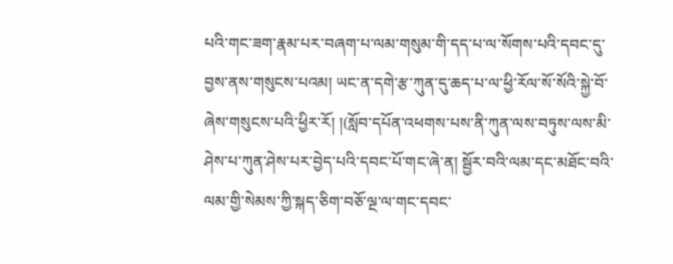པའི་གང་ཟག་རྣམ་པར་བཞག་པ་ལམ་གསུམ་གི་དད་པ་ལ་སོགས་པའི་དབང་དུ་བྱས་ནས་གསུངས་པའམ། ཡང་ན་དགེ་རྩ་ཀུན་དུ་ཆད་པ་ལ་ཕྱི་རོལ་སོ་སོའི་སྐྱེ་བོ་ཞེས་གསུངས་པའི་ཕྱིར་རོ། །(སློབ་དཔོན་འཕགས་པས་ནི་ཀུན་ལས་བཏུས་ལས་མི་ཤེས་པ་ཀུན་ཤེས་པར་བྱེད་པའི་དབང་པོ་གང་ཞེ་ན། སྦྱོར་བའི་ལམ་དང་མཐོང་བའི་ལམ་གྱི་སེམས་ཀྱི་སྐད་ཅིག་བཅོ་ལྔ་ལ་གང་དབང་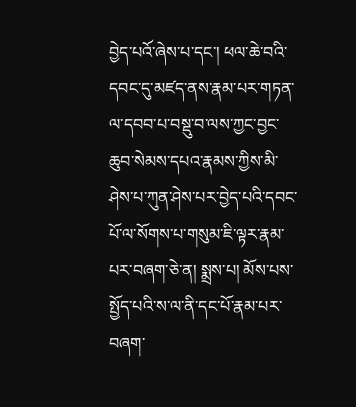བྱེད་པའོ་ཞེས་པ་དང་། ཕལ་ཆེ་བའི་དབང་དུ་མཛད་ནས་རྣམ་པར་གཏན་ལ་དབབ་པ་བསྡུ་བ་ལས་ཀྱང་བྱང་ཆུབ་སེམས་དཔའ་རྣམས་ཀྱིས་མི་ཤེས་པ་ཀུན་ཤེས་པར་བྱེད་པའི་དབང་པོ་ལ་སོགས་པ་གསུམ་ཇི་ལྟར་རྣམ་པར་བཞག་ཅེ་ན། སྨྲས་པ། མོས་པས་སྤྱོད་པའི་ས་ལ་ནི་དང་པོ་རྣམ་པར་བཞག་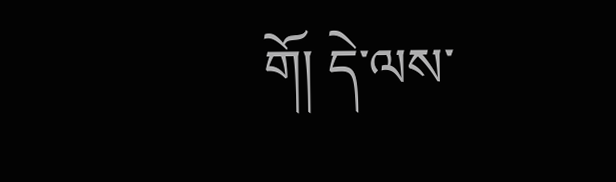གོ། དེ་ལས་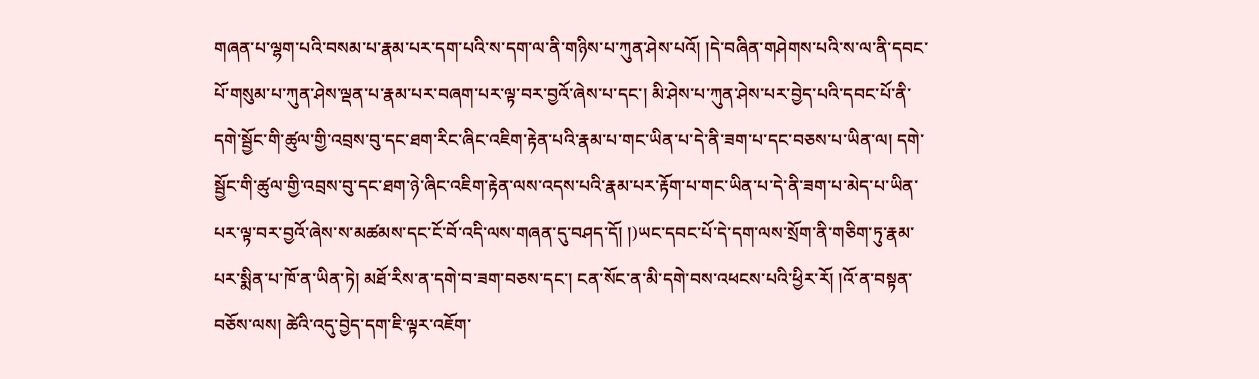གཞན་པ་ལྷག་པའི་བསམ་པ་རྣམ་པར་དག་པའི་ས་དག་ལ་ནི་གཉིས་པ་ཀུན་ཤེས་པའོ། །དེ་བཞིན་གཤེགས་པའི་ས་ལ་ནི་དབང་པོ་གསུམ་པ་ཀུན་ཤེས་ལྡན་པ་རྣམ་པར་བཞག་པར་ལྟ་བར་བྱའོ་ཞེས་པ་དང་། མི་ཤེས་པ་ཀུན་ཤེས་པར་བྱེད་པའི་དབང་པོ་ནི་དགེ་སྦྱོང་གི་ཚུལ་གྱི་འབྲས་བུ་དང་ཐག་རིང་ཞིང་འཇིག་རྟེན་པའི་རྣམ་པ་གང་ཡིན་པ་དེ་ནི་ཟག་པ་དང་བཅས་པ་ཡིན་ལ། དགེ་སྦྱོང་གི་ཚུལ་གྱི་འབྲས་བུ་དང་ཐག་ཉེ་ཞིང་འཇིག་རྟེན་ལས་འདས་པའི་རྣམ་པར་རྟོག་པ་གང་ཡིན་པ་དེ་ནི་ཟག་པ་མེད་པ་ཡིན་པར་ལྟ་བར་བྱའོ་ཞེས་ས་མཚམས་དང་ངོ་བོ་འདི་ལས་གཞན་དུ་བཤད་དོ། །)ཡང་དབང་པོ་དེ་དག་ལས་སྲོག་ནི་གཅིག་ཏུ་རྣམ་པར་སྨིན་པ་ཁོ་ན་ཡིན་ཏེ། མཐོ་རིས་ན་དགེ་བ་ཟག་བཅས་དང་། ངན་སོང་ན་མི་དགེ་བས་འཕངས་པའི་ཕྱིར་རོ། །འོ་ན་བསྟན་བཅོས་ལས། ཚེའི་འདུ་བྱེད་དག་ཇི་ལྟར་འཇོག་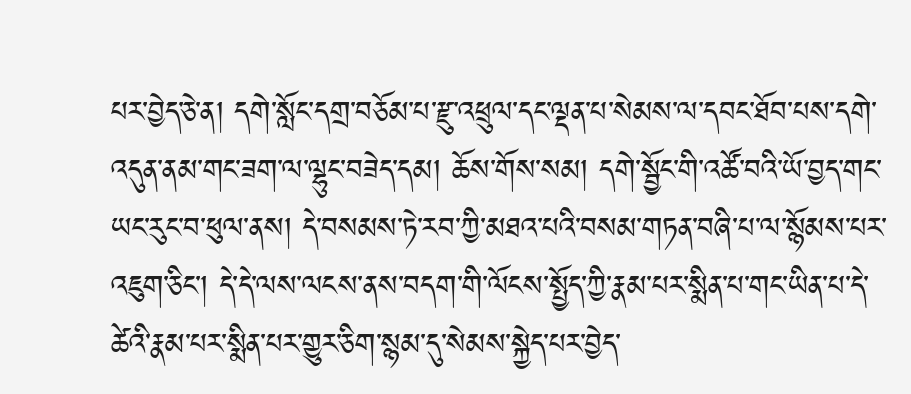པར་བྱེད་ཅེ་ན། དགེ་སློང་དགྲ་བཅོམ་པ་རྫུ་འཕྲུལ་དང་ལྡན་པ་སེམས་ལ་དབང་ཐོབ་པས་དགེ་འདུན་ནམ་གང་ཟག་ལ་ལྷུང་བཟེད་དམ། ཆོས་གོས་སམ། དགེ་སྦྱོང་གི་འཚོ་བའི་ཡོ་བྱད་གང་ཡང་རུང་བ་ཕུལ་ནས། དེ་བསམས་ཏེ་རབ་ཀྱི་མཐའ་པའི་བསམ་གཏན་བཞི་པ་ལ་སྙོམས་པར་འཇུག་ཅིང་། དེ་དེ་ལས་ལངས་ནས་བདག་གི་ལོངས་སྤྱོད་ཀྱི་རྣམ་པར་སྨིན་པ་གང་ཡིན་པ་དེ་ཚེའི་རྣམ་པར་སྨིན་པར་གྱུར་ཅིག་སྙམ་དུ་སེམས་སྐྱེད་པར་བྱེད་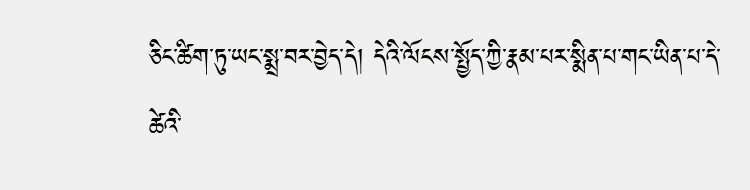ཅིང་ཚིག་ཏུ་ཡང་སྨྲ་བར་བྱེད་དེ། དེའི་ལོངས་སྤྱོད་ཀྱི་རྣམ་པར་སྨིན་པ་གང་ཡིན་པ་དེ་ཚེའི་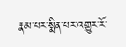རྣམ་པར་སྨིན་པར་འགྱུར་རོ་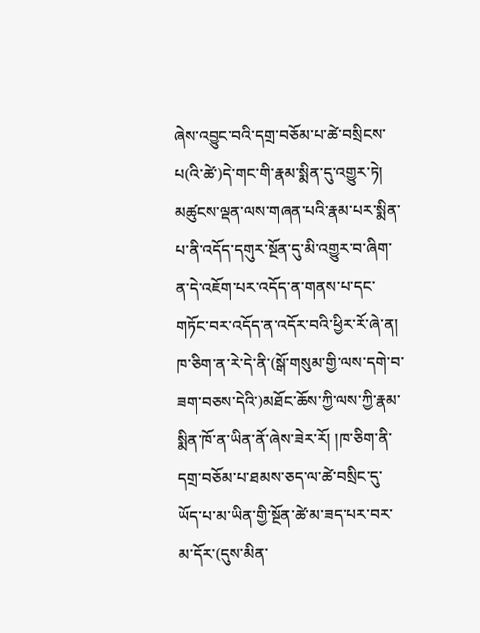ཞེས་འབྱུང་བའི་དགྲ་བཅོམ་པ་ཚེ་བསྲིངས་པ(འི་ཚེ་)དེ་གང་གི་རྣམ་སྨིན་དུ་འགྱུར་ཏེ། མཚུངས་ལྡན་ལས་གཞན་པའི་རྣམ་པར་སྨིན་པ་ནི་འདོད་དགུར་སྔོན་དུ་མི་འགྱུར་བ་ཞིག་ན་དེ་འཇོག་པར་འདོད་ན་གནས་པ་དང་གཏོང་བར་འདོད་ན་འདོར་བའི་ཕྱིར་རོ་ཞེ་ན།
ཁ་ཅིག་ན་རེ་དེ་ནི་(སྒོ་གསུམ་གྱི་ལས་དགེ་བ་ཟག་བཅས་དེའི་)མཐོང་ཆོས་ཀྱི་ལས་ཀྱི་རྣམ་སྨིན་ཁོ་ན་ཡིན་ནོ་ཞེས་ཟེར་རོ། །ཁ་ཅིག་ནི་དགྲ་བཅོམ་པ་ཐམས་ཅད་ལ་ཚེ་བསྲིང་དུ་ཡོད་པ་མ་ཡིན་གྱི་སྔོན་ཚེ་མ་ཟད་པར་བར་མ་དོར་(དུས་མིན་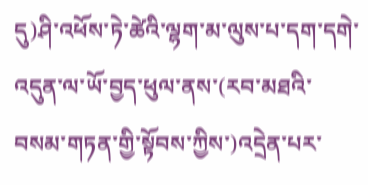དུ)ཤི་འཕོས་ཏེ་ཚེའི་ལྷག་མ་ལུས་པ་དག་དགེ་འདུན་ལ་ཡོ་བྱད་ཕུལ་ནས་(རབ་མཐའི་བསམ་གཏན་གྱི་སྟོབས་ཀྱིས་)འདྲེན་པར་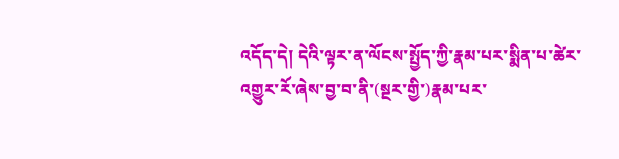འདོད་དེ། དེའི་ལྟར་ན་ལོངས་སྤྱོད་ཀྱི་རྣམ་པར་སྨིན་པ་ཚེར་འགྱུར་རོ་ཞེས་བྱ་བ་ནི་(སྔར་གྱི་)རྣམ་པར་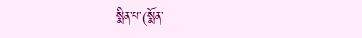སྨིན་པ་(སྨོན་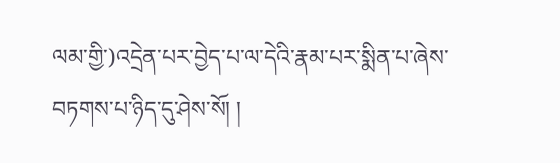ལམ་གྱི་)འདྲེན་པར་བྱེད་པ་ལ་དེའི་རྣམ་པར་སྨིན་པ་ཞེས་བཏགས་པ་ཉིད་དུ་ཤེས་སོ། །